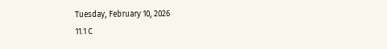Tuesday, February 10, 2026
11.1 C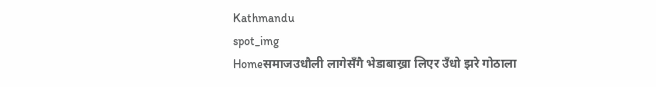Kathmandu
spot_img
Homeसमाजउधौली लागेसँगै भेडाबाख्रा लिएर उँधो झरे गोठाला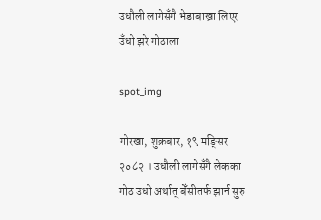उधौली लागेसँगै भेडाबाख्रा लिएर उँधो झरे गोठाला

spot_img

गोरखा, शुक्रबार, १९ मङ्सिर २०८२ । उधौली लागेसँगै लेकका गोठ उधो अर्थात् बेँसीतर्फ झार्न सुरु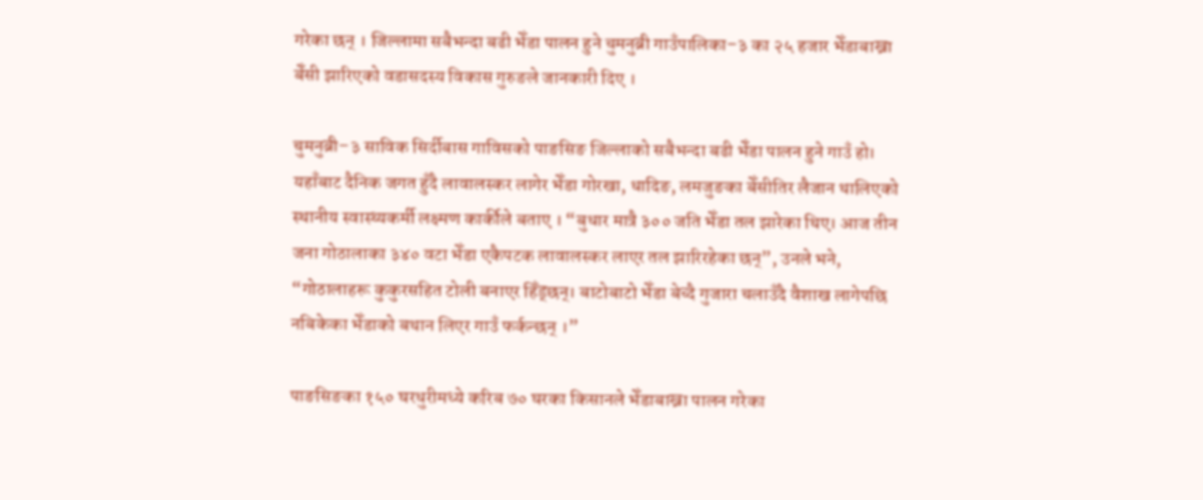गरेका छन् । जिल्लामा सबैभन्दा बढी भेँडा पालन हुने चुमनुब्री गाउँपालिका–३ का २५ हजार भेँडाबाख्रा बेँसी झारिएको वडासदस्य विकास गुरुङले जानकारी दिए ।

चुमनुब्री–३ साविक सिर्दीबास गाविसको पाङसिङ जिल्लाको सबैभन्दा बढी भेँडा पालन हुने गाउँ हो। यहाँबाट दैनिक जगत हुँदै लावालस्कर लागेर भेँडा गोरखा, धादिङ, लमजुङका बेँसीतिर लैजान थालिएको स्थानीय स्वास्थ्यकर्मी लक्ष्मण कार्कीले बताए । “बुधार मात्रै ३०० जति भेँडा तल झारेका थिए। आज तीन जना गोठालाका ३४० वटा भेँडा एकैपटक लावालस्कर लाएर तल झारिरहेका छन्”, उनले भने, “गोठालाहरू कुकुरसहित टोली बनाएर हिँड्छन्। बाटोबाटो भेँडा बेच्दै गुजारा चलाउँदै वैशाख लागेपछि नबिकेका भेँडाको बथान लिएर गाउँ फर्कन्छन् ।”

पाङसिङका १५० घरधुरीमध्ये करिब ७० घरका किसानले भेँडाबाख्रा पालन गरेका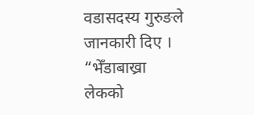वडासदस्य गुरुङले जानकारी दिए । “भेँडाबाख्रा लेकको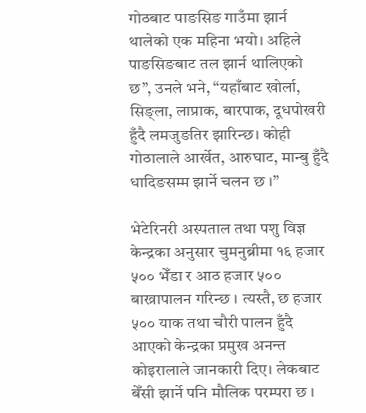गोठबाट पाङसिङ गाउँमा झार्न थालेको एक महिना भयो। अहिले पाङसिङबाट तल झार्न थालिएको छ”, उनले भने, “यहाँबाट खोर्ला, सिङ्ला, लाप्राक, बारपाक, दूधपोखरी हुँदै लमजुङतिर झारिन्छ। कोही गोठालाले आर्खेत, आरुघाट, मान्बु हुँदै धादिङसम्म झार्ने चलन छ ।”

भेटेरिनरी अस्पताल तथा पशु विज्ञ केन्द्रका अनुसार चुमनुब्रीमा १६ हजार ५०० भेँडा र आठ हजार ५०० बाख्रापालन गरिन्छ । त्यस्तै, छ हजार ५०० याक तथा चौरी पालन हुँदै आएको केन्द्रका प्रमुख अनन्त कोइरालाले जानकारी दिए। लेकबाट बेँसी झार्ने पनि मौलिक परम्परा छ ।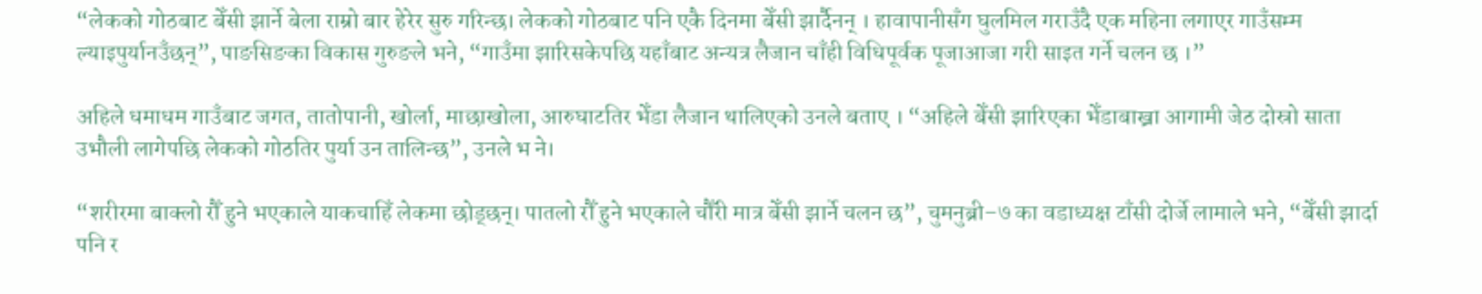“लेकको गोठबाट बेँसी झार्ने बेला राम्रो बार हेरेर सुरु गरिन्छ। लेकको गोठबाट पनि एकै दिनमा बेँसी झार्दैनन् । हावापानीसँग घुलमिल गराउँदै एक महिना लगाएर गाउँसम्म ल्याइपुर्यानउँछन्”, पाङसिङका विकास गुरुङले भने, “गाउँमा झारिसकेपछि यहाँबाट अन्यत्र लैजान चाँही विधिपूर्वक पूजाआजा गरी साइत गर्ने चलन छ ।”

अहिले धमाधम गाउँबाट जगत, तातोपानी, खोर्ला, माछाखोला, आरुघाटतिर भेँडा लैजान थालिएको उनले बताए । “अहिले बेँसी झारिएका भेँडाबाख्रा आगामी जेठ दोस्रो साता उभौली लागेपछि लेकको गोठतिर पुर्या उन तालिन्छ”, उनले भ ने।

“शरीरमा बाक्लो रौँ हुने भएकाले याकचाहिँ लेकमा छोड्छन्। पातलो रौँ हुने भएकाले चौँरी मात्र बेँसी झार्ने चलन छ”, चुमनुब्री–७ का वडाध्यक्ष टाँसी दोर्जे लामाले भने, “बेँसी झार्दा पनि र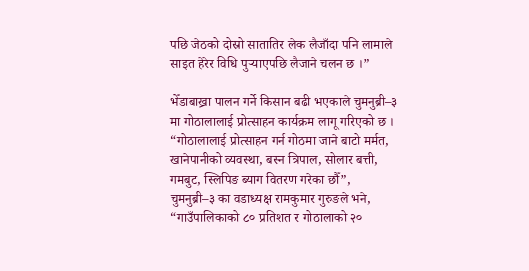पछि जेठको दोस्रो सातातिर लेक लैजाँदा पनि लामाले साइत हेरेर विधि पुर्‍याएपछि लैजाने चलन छ ।”

भेँडाबाख्रा पालन गर्ने किसान बढी भएकाले चुमनुब्री–३ मा गोठालालाई प्रोत्साहन कार्यक्रम लागू गरिएको छ । “गोठालालाई प्रोत्साहन गर्न गोठमा जाने बाटो मर्मत, खानेपानीको व्यवस्था, बस्न त्रिपाल, सोलार बत्ती, गमबुट, स्लिपिङ ब्याग वितरण गरेका छौँ”, चुमनुब्री–३ का वडाध्यक्ष रामकुमार गुरुङले भने, “गाउँपालिकाको ८० प्रतिशत र गोठालाको २०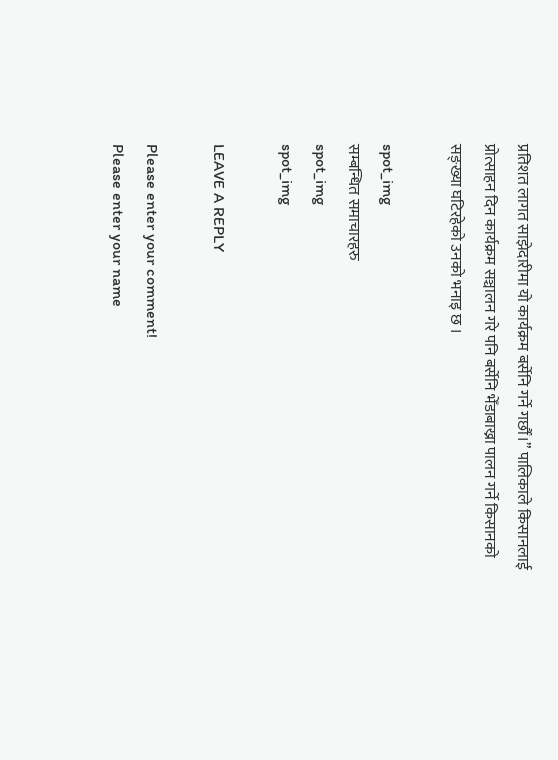प्रतिशत लागत साझेदारीमा यो कार्यक्रम बर्सेनि गर्ने गर्छौँ।” पालिकाले किसानलाई प्रोत्साहन दिन कार्यक्रम सञ्चालन गरे पनि बर्सेनि भेँडाबाख्रा पालन गर्ने किसानको सङ्ख्या घटिरहेको उनको भनाइ छ ।

spot_img
सम्बन्धित समाचारहरु
spot_img
spot_img

LEAVE A REPLY

Please enter your comment!
Please enter your name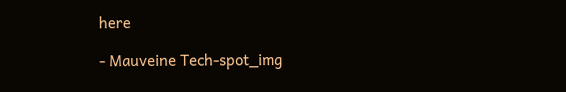here

- Mauveine Tech-spot_img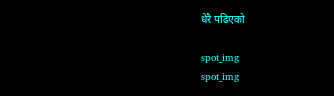धेरै पढिएको

spot_img
spot_img